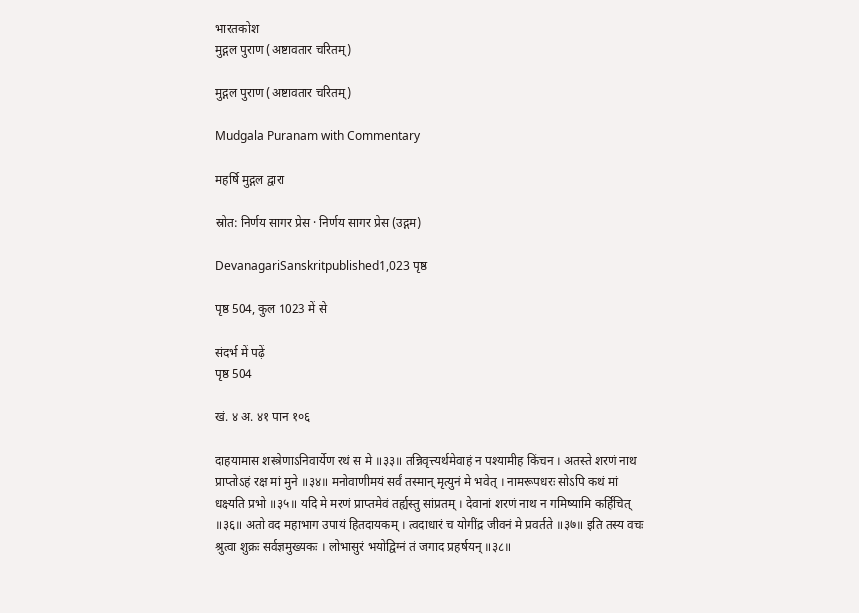भारतकोश
मुद्गल पुराण (अष्टावतार चरितम्)

मुद्गल पुराण (अष्टावतार चरितम्)

Mudgala Puranam with Commentary

महर्षि मुद्गल द्वारा

स्रोत: निर्णय सागर प्रेस · निर्णय सागर प्रेस (उद्गम)

DevanagariSanskritpublished1,023 पृष्ठ

पृष्ठ 504, कुल 1023 में से

संदर्भ में पढ़ें
पृष्ठ 504

खं. ४ अ. ४१ पान १०६

दाहयामास शस्त्रेणाऽनिवार्येण रथं स मे ॥३३॥ तन्निवृत्त्यर्थमेवाहं न पश्यामीह किंचन । अतस्ते शरणं नाथ प्राप्तोऽहं रक्ष मां मुने ॥३४॥ मनोवाणीमयं सर्वं तस्मान् मृत्युनं मे भवेत् । नामरूपधरः सोऽपि कथं मां धक्ष्यति प्रभो ॥३५॥ यदि मे मरणं प्राप्तमेवं तर्ह्यस्तु सांप्रतम् । देवानां शरणं नाथ न गमिष्यामि कर्हिचित् ॥३६॥ अतो वद महाभाग उपायं हितदायकम् । त्वदाधारं च योगींद्र जीवनं मे प्रवर्तते ॥३७॥ इति तस्य वचः श्रुत्वा शुक्रः सर्वज्ञमुख्यकः । लोभासुरं भयोद्विग्नं तं जगाद प्रहर्षयन् ॥३८॥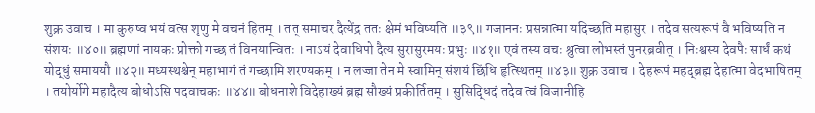शुक्र उवाच । मा कुरुष्व भयं वत्स शृणु मे वचनं हितम् । तत् समाचर दैत्येंद्र ततः क्षेमं भविष्यति ॥३९॥ गजाननः प्रसन्नात्मा यदिच्छति महासुर । तदेव सत्यरूपं वै भविष्यति न संशयः ॥४०॥ ब्रह्मणां नायकः प्रोक्तो गच्छ तं विनयान्वितः । नाऽयं देवाधिपो दैत्य सुरासुरमयः प्रभुः ॥४१॥ एवं तस्य वचः श्रुत्वा लोभस्तं पुनरब्रवीत् । निःश्वस्य देवपैः सार्धं कथं योद्धुं समाययौ ॥४२॥ मध्यस्थश्चेन् महाभागं तं गच्छामि शरण्यकम् । न लज्जा तेन मे स्वामिन् संशयं छिंधि हृत्स्थितम् ॥४३॥ शुक्र उवाच । देहरूपं महद्ब्रह्म देहात्मा वेदभाषितम् । तयोर्योगे महादैत्य बोधोऽसि पदवाचकः ॥४४॥ बोधनाशे विदेहाख्यं ब्रह्म सौख्यं प्रकीर्तितम् । सुसिद्धिदं तदेव त्वं विजानीहि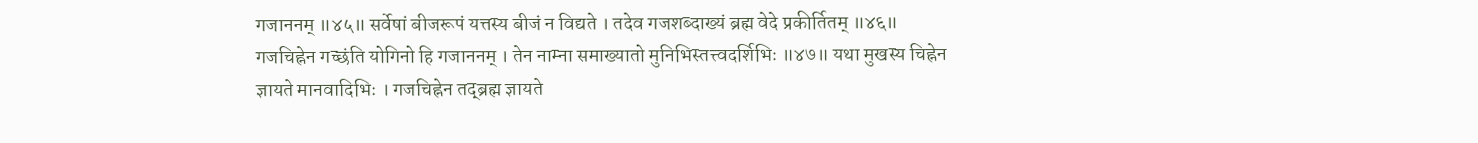गजाननम् ॥४५॥ सर्वेषां बीजरूपं यत्तस्य बीजं न विद्यते । तदेव गजशब्दाख्यं ब्रह्म वेदे प्रकीर्तितम् ॥४६॥ गजचिह्नेन गच्छंति योगिनो हि गजाननम् । तेन नाम्ना समाख्यातो मुनिभिस्तत्त्वदर्शिभिः ॥४७॥ यथा मुखस्य चिह्नेन ज्ञायते मानवादिभिः । गजचिह्नेन तद्ब्रह्म ज्ञायते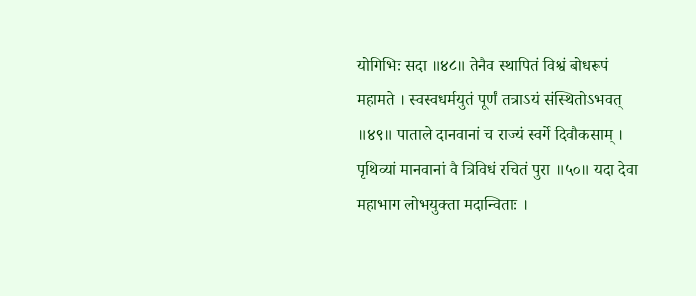योगिभिः सदा ॥४८॥ तेनैव स्थापितं विश्वं बोधरूपं महामते । स्वस्वधर्मयुतं पूर्णं तत्राऽयं संस्थितोऽभवत् ॥४९॥ पाताले दानवानां च राज्यं स्वर्गे दिवौकसाम् । पृथिव्यां मानवानां वै त्रिविधं रचितं पुरा ॥५०॥ यदा देवा महाभाग लोभयुक्ता मदान्विताः ।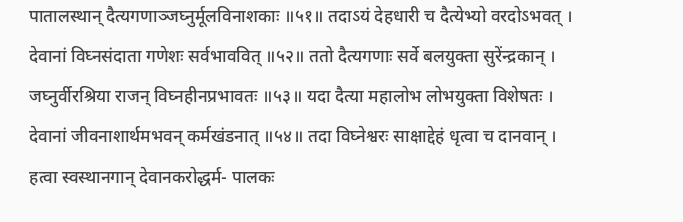पातालस्थान् दैत्यगणाञ्जघ्नुर्मूलविनाशकाः ॥५१॥ तदाऽयं देहधारी च दैत्येभ्यो वरदोऽभवत् । देवानां विघ्नसंदाता गणेशः सर्वभाववित् ॥५२॥ ततो दैत्यगणाः सर्वे बलयुक्ता सुरेंन्द्रकान् । जघ्नुर्वीरश्रिया राजन् विघ्नहीनप्रभावतः ॥५३॥ यदा दैत्या महालोभ लोभयुक्ता विशेषतः । देवानां जीवनाशार्थमभवन् कर्मखंडनात् ॥५४॥ तदा विघ्नेश्वरः साक्षाद्देहं धृत्वा च दानवान् । हत्वा स्वस्थानगान् देवानकरोद्धर्म- पालकः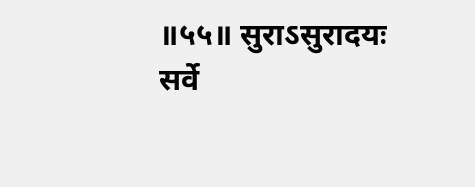॥५५॥ सुराऽसुरादयः सर्वे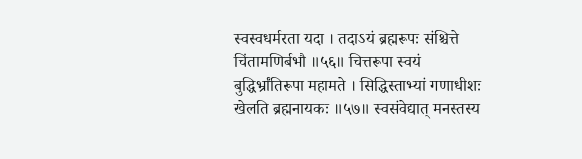स्वस्वधर्मरता यदा । तदाऽयं ब्रह्मरूपः संश्चित्ते चिंतामणिर्बभौ ॥५६॥ चित्तरूपा स्वयं बुद्धिर्भ्रांतिरूपा महामते । सिद्धिस्ताभ्यां गणाधीशः खेलति ब्रह्मनायकः ॥५७॥ स्वसंवेद्यात् मनस्तस्य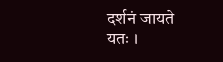दर्शनं जायते यतः ।